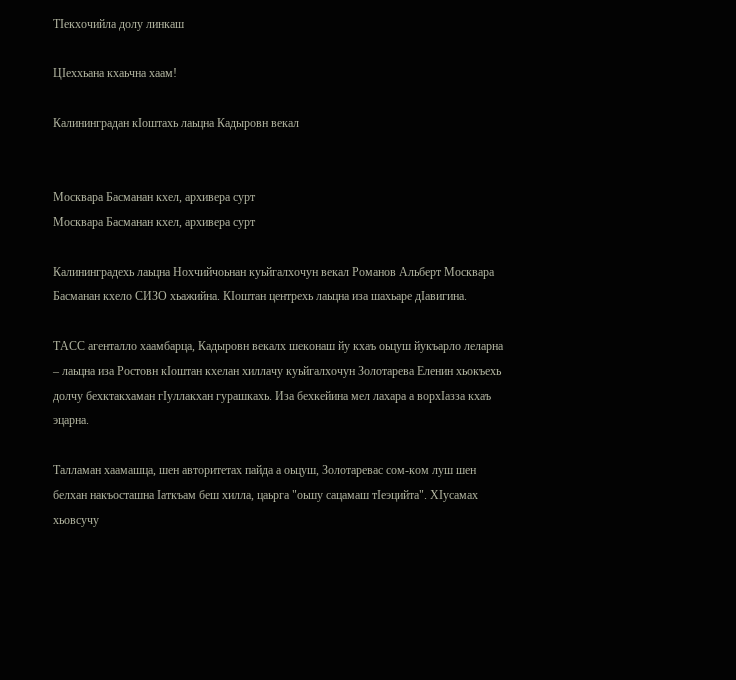ТIекхочийла долу линкаш

ЦIеххьана кхаьчна хаам!

Калининградан кIоштахь лаьцна Кадыровн векал


Москвара Басманан кхел, архивера сурт
Москвара Басманан кхел, архивера сурт

Калининградехь лаьцна Нохчийчоьнан куьйгалхочун векал Романов Альберт Москвара Басманан кхело СИЗО хьажийна. КIоштан центрехь лаьцна иза шахьаре дIавигина.

ТАСС агенталло хаамбарца, Кадыровн векалх шеконаш йу кхаъ оьцуш йукъарло леларна – лаьцна иза Ростовн кIоштан кхелан хиллачу куьйгалхочун Золотарева Еленин хьокъехь долчу бехктакхаман гIуллакхан гурашкахь. Иза бехкейина мел лахара а ворхIазза кхаъ эцарна.

Талламан хаамашца, шен авторитетах пайда а оьцуш, Золотаревас сом-ком луш шен белхан накъосташна Iаткъам беш хилла, цаьрга "оьшу сацамаш тIеэцийта". ХIусамах хьовсучу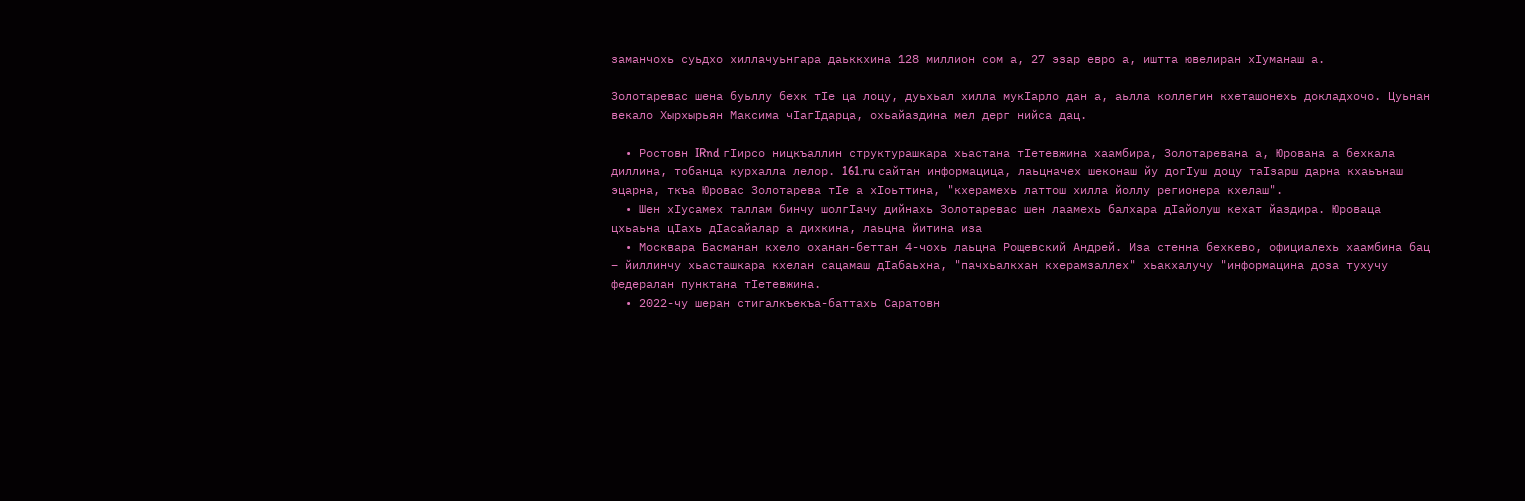заманчохь суьдхо хиллачуьнгара даьккхина 128 миллион сом а, 27 эзар евро а, иштта ювелиран хIуманаш а.

Золотаревас шена буьллу бехк тIе ца лоцу, дуьхьал хилла мукIарло дан а, аьлла коллегин кхеташонехь докладхочо. Цуьнан векало Хырхырьян Максима чIагIдарца, охьайаздина мел дерг нийса дац.

  • Ростовн IRnd гIирсо ницкъаллин структурашкара хьастана тIетевжина хаамбира, Золотаревана а, Юрована а бехкала диллина, тобанца курхалла лелор. 161.ru сайтан информацица, лаьцначех шеконаш йу догIуш доцу таIзарш дарна кхаьънаш эцарна, ткъа Юровас Золотарева тIе а хIоьттина, "кхерамехь латтош хилла йоллу регионера кхелаш".
  • Шен хIусамех таллам бинчу шолгIачу дийнахь Золотаревас шен лаамехь балхара дIайолуш кехат йаздира. Юроваца цхьаьна цIахь дIасайалар а дихкина, лаьцна йитина иза
  • Москвара Басманан кхело оханан-беттан 4-чохь лаьцна Рощевский Андрей. Иза стенна бехкево, официалехь хаамбина бац – йиллинчу хьасташкара кхелан сацамаш дIабаьхна, "пачхьалкхан кхерамзаллех" хьакхалучу "информацина доза тухучу федералан пунктана тIетевжина.
  • 2022-чу шеран стигалкъекъа-баттахь Саратовн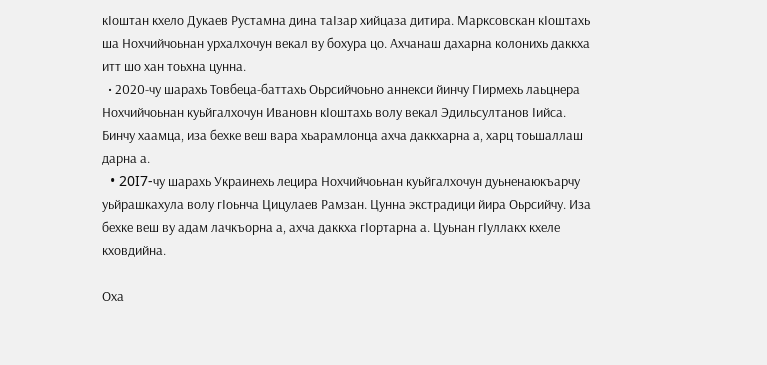кIоштан кхело Дукаев Рустамна дина таIзар хийцаза дитира. Марксовскан кIоштахь ша Нохчийчоьнан урхалхочун векал ву бохура цо. Ахчанаш дахарна колонихь даккха итт шо хан тоьхна цунна.
  • 2020-чу шарахь Товбеца-баттахь Оьрсийчоьно аннекси йинчу ГIирмехь лаьцнера Нохчийчоьнан куьйгалхочун Ивановн кIоштахь волу векал Эдильсултанов Iийса. Бинчу хаамца, иза бехке веш вара хьарамлонца ахча даккхарна а, харц тоьшаллаш дарна а.
  • 20I7-чу шарахь Украинехь лецира Нохчийчоьнан куьйгалхочун дуьненаюкъарчу уьйрашкахула волу гIоьнча Цицулаев Рамзан. Цунна экстрадици йира Оьрсийчу. Иза бехке веш ву адам лачкъорна а, ахча даккха гIортарна а. Цуьнан гIуллакх кхеле кховдийна.

Оха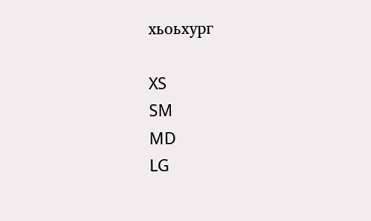хьоьхург

XS
SM
MD
LG